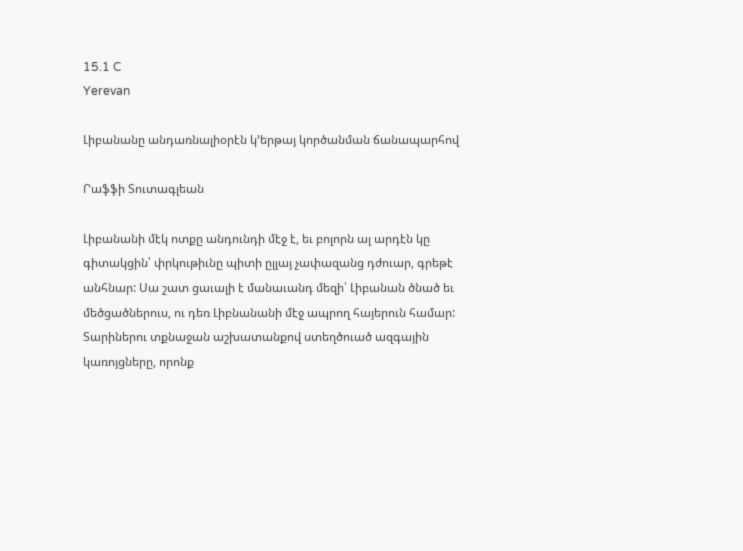15.1 C
Yerevan

Լիբանանը անդառնալիօրէն կ’երթայ կործանման ճանապարհով

Րաֆֆի Տուտագլեան

Լիբանանի մէկ ոտքը անդունդի մէջ է, եւ բոլորն ալ արդէն կը գիտակցին՝ փրկութիւնը պիտի ըլլայ չափազանց դժուար, գրեթէ անհնար: Սա շատ ցաւալի է մանաւանդ մեզի՝ Լիբանան ծնած եւ մեծցածներուս, ու դեռ Լիբնանանի մէջ ապրող հայերուն համար: Տարիներու տքնաջան աշխատանքով ստեղծուած ազգային կառոյցները, որոնք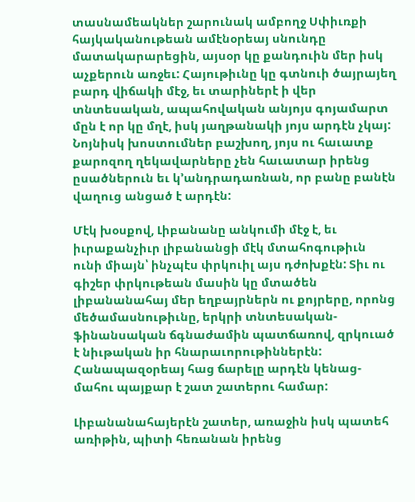տասնամեակներ շարունակ ամբողջ Սփիւռքի հայկականութեան ամէնօրեայ սնունդը մատակարարեցին, այսօր կը քանդուին մեր իսկ աչքերուն առջեւ: Հայութիւնը կը գտնուի ծայրայեղ բարդ վիճակի մէջ, եւ տարիներէ ի վեր տնտեսական, ապահովական անյոյս գոյամարտ մըն է որ կը մղէ, իսկ յաղթանակի յոյս արդէն չկայ: Նոյնիսկ խոստումներ բաշխող, յոյս ու հաւատք քարոզող ղեկավարները չեն հաւատար իրենց ըսածներուն եւ կ’անդրադառնան, որ բանը բանէն վաղուց անցած է արդէն:

Մէկ խօսքով, Լիբանանը անկումի մէջ է, եւ իւրաքանչիւր լիբանանցի մէկ մտահոգութիւն ունի միայն՝ ինչպէս փրկուիլ այս դժոխքէն: Տիւ ու գիշեր փրկութեան մասին կը մտածեն լիբանանահայ մեր եղբայրներն ու քոյրերը, որոնց մեծամասնութիւնը, երկրի տնտեսական-ֆինանսական ճգնաժամին պատճառով, զրկուած է նիւթական իր հնարաւորութիններէն: Հանապազօրեայ հաց ճարելը արդէն կենաց-մահու պայքար է շատ շատերու համար:

Լիբանանահայերէն շատեր, առաջին իսկ պատեհ առիթին, պիտի հեռանան իրենց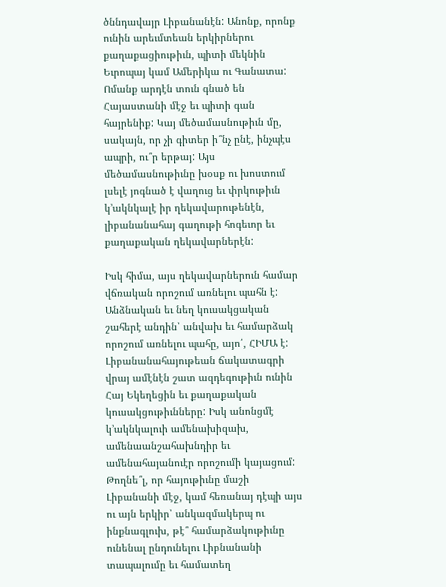ծննդավայր Լիբանանէն: Անոնք, որոնք ունին արեւմտեան երկիրներու քաղաքացիութիւն, պիտի մեկնին Եւրոպայ կամ Ամերիկա ու Գանատա: Ոմանք արդէն տուն գնած են Հայաստանի մէջ եւ պիտի գան հայրենիք: Կայ մեծամասնութիւն մը, սակայն, որ չի գիտեր ի՞նչ ընէ, ինչպէս ապրի, ու՞ր երթայ: Այս մեծամասնութիւնը խօսք ու խոստում լսելէ յոգնած է վաղուց եւ փրկութիւն կ’ակնկալէ իր ղեկավարութենէն, լիբանանահայ գաղութի հոգեւոր եւ քաղաքական ղեկավարներէն:

Իսկ հիմա, այս ղեկավարներուն համար վճռական որոշում առնելու պահն է: Անձնական եւ նեղ կուսակցական շահերէ անդին՝ անվախ եւ համարձակ որոշում առնելու պահը, այո՛, ՀԻՄԱ է: Լիբանանահայութեան ճակատագրի վրայ ամէնէն շատ ազդեգութիւն ունին Հայ Եկեղեցին եւ քաղաքական կուսակցութիւնները: Իսկ անոնցմէ կ’ակնկալուի ամենախիզախ, ամենաանշահախնդիր եւ ամենահայանուէր որոշումի կայացում: Թողնե՞լ, որ հայութիւնը մաշի Լիբանանի մէջ, կամ հեռանայ դէպի այս ու այն երկիր՝ անկազմակերպ ու ինքնագլուխ, թէ՞ համարձակութիւնը ունենալ ընդունելու Լիբնանանի տապալումը եւ համատեղ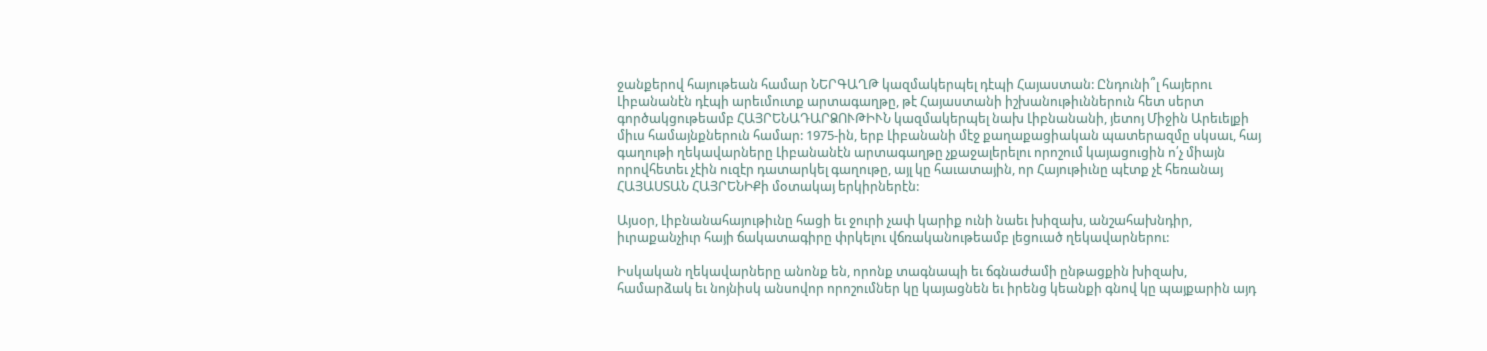ջանքերով հայութեան համար ՆԵՐԳԱՂԹ կազմակերպել դէպի Հայաստան: Ընդունի՞լ հայերու Լիբանանէն դէպի արեւմուտք արտագաղթը, թէ Հայաստանի իշխանութիւններուն հետ սերտ գործակցութեամբ ՀԱՅՐԵՆԱԴԱՐՁՈՒԹԻՒՆ կազմակերպել նախ Լիբնանանի, յետոյ Միջին Արեւելքի միւս համայնքներուն համար: 1975-ին, երբ Լիբանանի մէջ քաղաքացիական պատերազմը սկսաւ, հայ գաղութի ղեկավարները Լիբանանէն արտագաղթը չքաջալերելու որոշում կայացուցին ո՛չ միայն որովհետեւ չէին ուզէր դատարկել գաղութը, այլ կը հաւատային, որ Հայութիւնը պէտք չէ հեռանայ ՀԱՅԱՍՏԱՆ ՀԱՅՐԵՆԻՔի մօտակայ երկիրներէն:

Այսօր, Լիբնանահայութիւնը հացի եւ ջուրի չափ կարիք ունի նաեւ խիզախ, անշահախնդիր, իւրաքանչիւր հայի ճակատագիրը փրկելու վճռականութեամբ լեցուած ղեկավարներու:

Իսկական ղեկավարները անոնք են, որոնք տագնապի եւ ճգնաժամի ընթացքին խիզախ, համարձակ եւ նոյնիսկ անսովոր որոշումներ կը կայացնեն եւ իրենց կեանքի գնով կը պայքարին այդ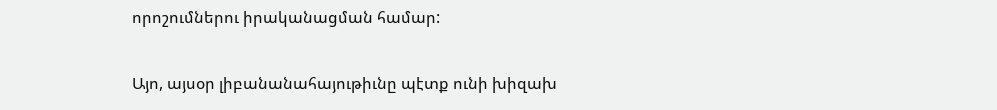որոշումներու իրականացման համար:

Այո, այսօր լիբանանահայութիւնը պէտք ունի խիզախ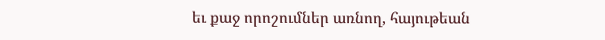եւ քաջ որոշումներ առնող, հայութեան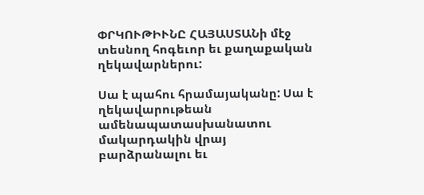ՓՐԿՈՒԹԻՒՆԸ ՀԱՅԱՍՏԱՆի մէջ տեսնող հոգեւոր եւ քաղաքական ղեկավարներու:

Սա է պահու հրամայականը: Սա է ղեկավարութեան ամենապատասխանատու մակարդակին վրայ բարձրանալու եւ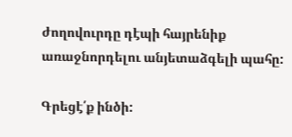ժողովուրդը դէպի հայրենիք առաջնորդելու անյետաձգելի պահը:

Գրեցէ՛ք ինծի: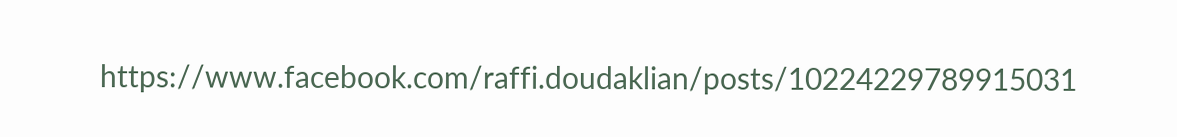https://www.facebook.com/raffi.doudaklian/posts/10224229789915031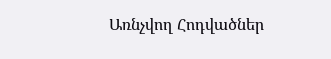Առնչվող Հոդվածներ